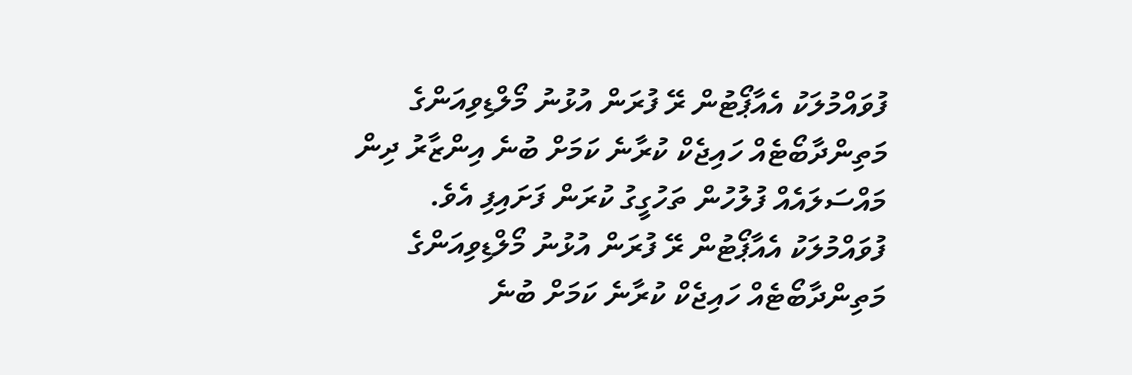ފުވައްމުލަކު އެއާޕޯޓުން ރޭ ފުރަން އުޅުނު މޯލްޑިވިއަންގެ މަތިންދާބޯޓެއް ހައިޖެކް ކުރާނެ ކަމަށް ބުނެ އިންޒާރު ދިން މައްސަލައެއް ފުލުހުން ތަހުގީގު ކުރަން ފަށައިފި އެވެ.
ފުވައްމުލަކު އެއާޕޯޓުން ރޭ ފުރަން އުޅުނު މޯލްޑިވިއަންގެ މަތިންދާބޯޓެއް ހައިޖެކް ކުރާނެ ކަމަށް ބުނެ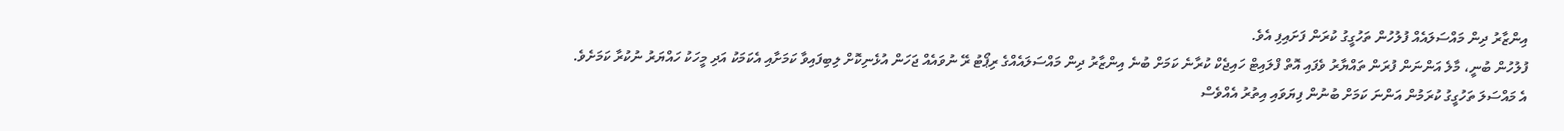އިންޒާރު ދިން މައްސަލައެއް ފުލުހުން ތަހުގީގު ކުރަން ފަށައިފި އެވެ.
ފުލުހުން ބުނީ، މާލެ އަންނަން ފުރަން ތައްޔާރު ވެފައި އޮތް ފްލައިޓް ހައިޖެކް ކުރާނެ ކަމަށް ބުނެ އިންޒާރު ދިން މައްސަލައެއްގެ ރިޕޯޓު ރޭ ނުވައެއް ޖަހަން އުޅެނިކޮށް ލިބިފައިވާ ކަމަށާއި އެކަމަކު އަދި މީހަކު ހައްޔަރު ނުކުރާ ކަމަށެވެ.
އެ މައްސަލަ ތަހުގީގު ކުރަމުން އަންނަ ކަމަށް ބުނުން ފިޔަވައި އިތުރު އެއްވެސް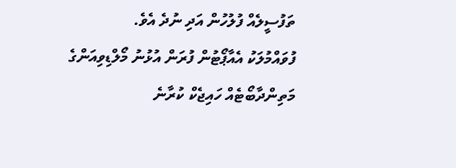ތަފުސީލެއް ފުލުހުން އަދި ނުދެ އެވެ.
ފުވައްމުލަކު އެއާޕޯޓުން ފުރަން އުޅުނު މޯލްޑިވިއަންގެ މަތިންދާބޯޓެއް ހައިޖެކް ކުރާނެ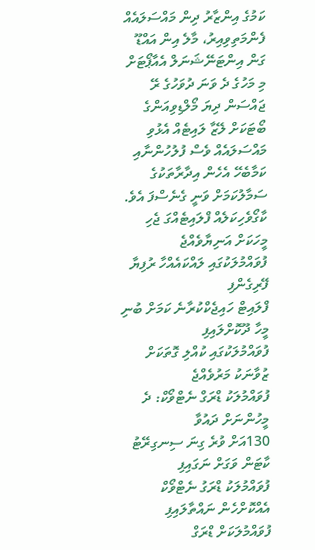ކަމުގެ އިންޒާރު ދިން މައްސަލައެއް ފެންމަތިވިއިރު، މާލެ އިން އައްޑޫ ގަން އިންޓަނޭޝަނަލް އެއާޕޯޓަށް މި މަހުގެ ދެ ވަނަ ދުވަހުގެ ރޭ ޖައްސަން ދިޔަ މޯލްޑިވިއަންގެ ބޯޓަކަށް ލޭޒާ ލައިޓެއް އެޅުވި މައްސަލައެއް ވެސް ފުލުހުންނާއި ކަމާބެހޭ އެހެން އިދާރާތަކުގެ ސަމާލުކަމަށް ވަނީ ގެނެސްފަ އެވެ.
ކާގޯވެހިކަލެއް ފްލައިޓެއްގަ ޖެހި މީހަކަށް އަނިޔާވެއްޖެ
ފުވައްމުލަކުގައި ލައްކައެއްހާ ރުފިޔާ ފޭރިގެންފި
ފްލައިޓް ހައިޖެކްކުރާނެ ކަމަށް ބުނި މީހާ ދޫކޮށްލައިފި
ފުވައްމުލަކުގައި ކުއްލި ގޮތަކަށް ޒުވާނަކު މަރުވެއްޖެ
ފުވައްމުލަކު ޑްރަގް ނެޓްވޯކް: ދެ މީހުންނަށް ދައުވާ
130އަށް ވުރެ ގިނަ ސިނގިރޭޓު ކާޓަން ވަގަށް ނަގައިފި
ފުވައްމުލަކު ޑްރަގު ނެޓްވޯކް އެއްކޮށްހެން ނައްތާލައިފި
ފުވައްމުލަކަށް ޑްރަގް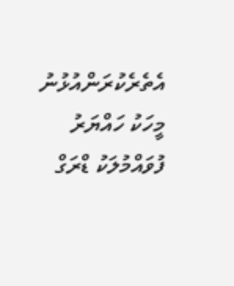އެތެރެކުރަންއުޅުނު މީހަކު ހައްޔަރު
ފުވައްމުލަކު ޑްރަގް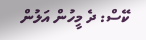ކޭސް: ދެ މީހުން އަލުން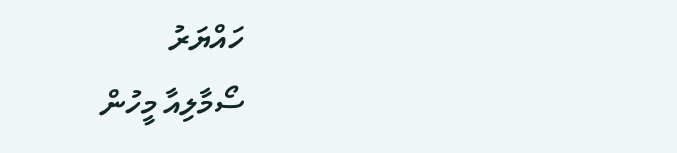ހައްޔަރު
ސޯމާލިއާ މީހުން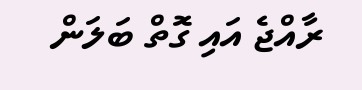ރާއްޖެ އައި ގޮތް ބަލަން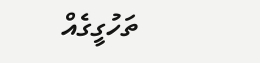ތަހުގީގެއް